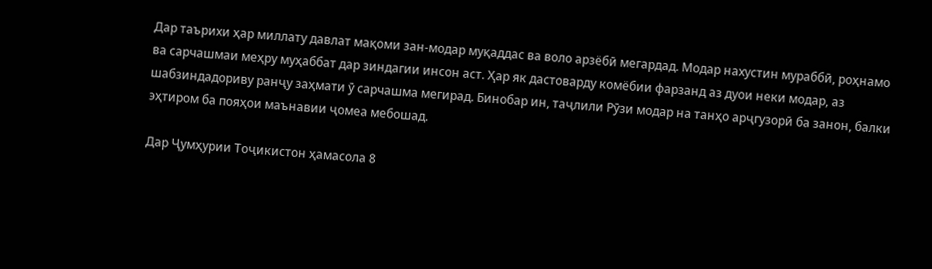Дар таърихи ҳар миллату давлат мақоми зан-модар муқаддас ва воло арзёбӣ мегардад. Модар нахустин мураббӣ, роҳнамо ва сарчашмаи меҳру муҳаббат дар зиндагии инсон аст. Ҳар як дастоварду комёбии фарзанд аз дуои неки модар, аз шабзиндадориву ранҷу заҳмати ӯ сарчашма мегирад. Бинобар ин, таҷлили Рӯзи модар на танҳо арҷгузорӣ ба занон, балки эҳтиром ба пояҳои маънавии ҷомеа мебошад.

Дар Ҷумҳурии Тоҷикистон ҳамасола 8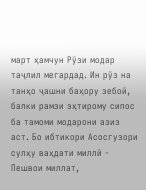март ҳамчун Рӯзи модар таҷлил мегардад. Ин рӯз на танҳо ҷашни баҳору зебоӣ, балки рамзи эҳтирому сипос ба тамоми модарони азиз аст. Бо ибтикори Асосгузори сулҳу ваҳдати миллӣ - Пешвои миллат,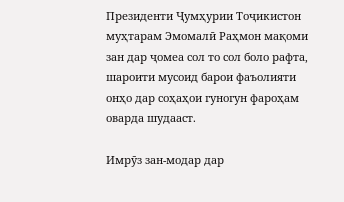Президенти Ҷумҳурии Тоҷикистон муҳтарам Эмомалӣ Раҳмон мақоми зан дар ҷомеа сол то сол боло рафта, шароити мусоид барои фаъолияти онҳо дар соҳаҳои гуногун фароҳам оварда шудааст.

Имрӯз зан-модар дар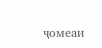ҷомеаи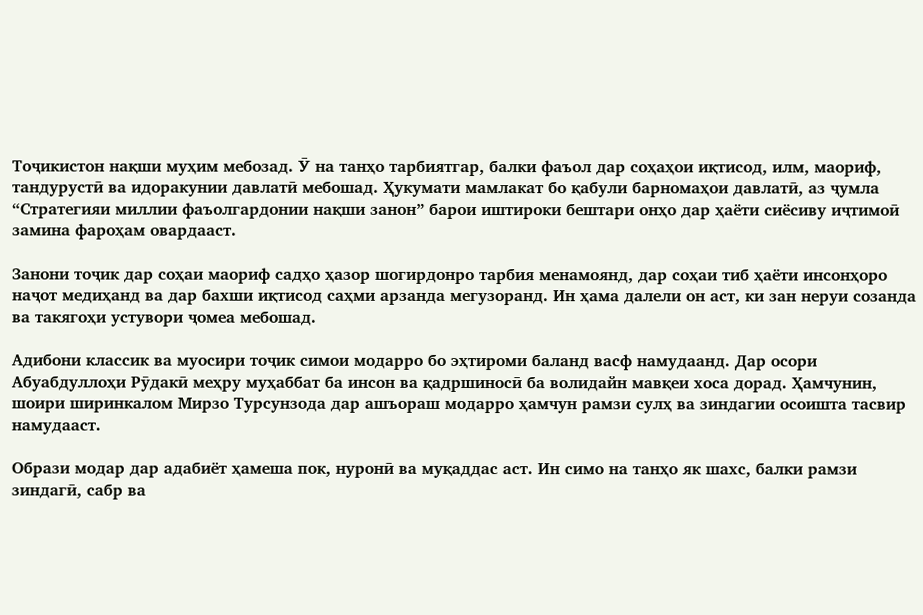Тоҷикистон нақши муҳим мебозад. Ӯ на танҳо тарбиятгар, балки фаъол дар соҳаҳои иқтисод, илм, маориф, тандурустӣ ва идоракунии давлатӣ мебошад. Ҳукумати мамлакат бо қабули барномаҳои давлатӣ, аз ҷумла “Стратегияи миллии фаъолгардонии нақши занон” барои иштироки бештари онҳо дар ҳаёти сиёсиву иҷтимоӣ замина фароҳам овардааст.

Занони тоҷик дар соҳаи маориф садҳо ҳазор шогирдонро тарбия менамоянд, дар соҳаи тиб ҳаёти инсонҳоро наҷот медиҳанд ва дар бахши иқтисод саҳми арзанда мегузоранд. Ин ҳама далели он аст, ки зан неруи созанда ва такягоҳи устувори ҷомеа мебошад.

Адибони классик ва муосири тоҷик симои модарро бо эҳтироми баланд васф намудаанд. Дар осори Абуабдуллоҳи Рӯдакӣ меҳру муҳаббат ба инсон ва қадршиносӣ ба волидайн мавқеи хоса дорад. Ҳамчунин, шоири ширинкалом Мирзо Турсунзода дар ашъораш модарро ҳамчун рамзи сулҳ ва зиндагии осоишта тасвир намудааст.

Образи модар дар адабиёт ҳамеша пок, нуронӣ ва муқаддас аст. Ин симо на танҳо як шахс, балки рамзи зиндагӣ, сабр ва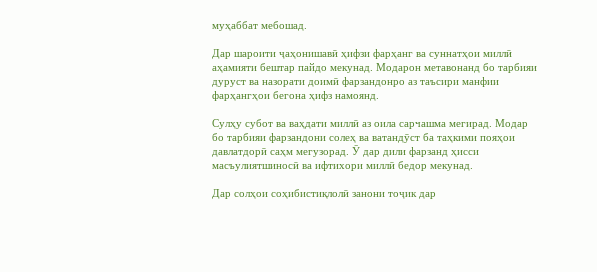муҳаббат мебошад.

Дар шароити ҷаҳонишавӣ ҳифзи фарҳанг ва суннатҳои миллӣ аҳамияти бештар пайдо мекунад. Модарон метавонанд бо тарбияи дуруст ва назорати доимӣ фарзандонро аз таъсири манфии фарҳангҳои бегона ҳифз намоянд.

Сулҳу субот ва ваҳдати миллӣ аз оила сарчашма мегирад. Модар бо тарбияи фарзандони солеҳ ва ватандӯст ба таҳкими пояҳои давлатдорӣ саҳм мегузорад. Ӯ дар дили фарзанд ҳисси масъулиятшиносӣ ва ифтихори миллӣ бедор мекунад.

Дар солҳои соҳибистиқлолӣ занони тоҷик дар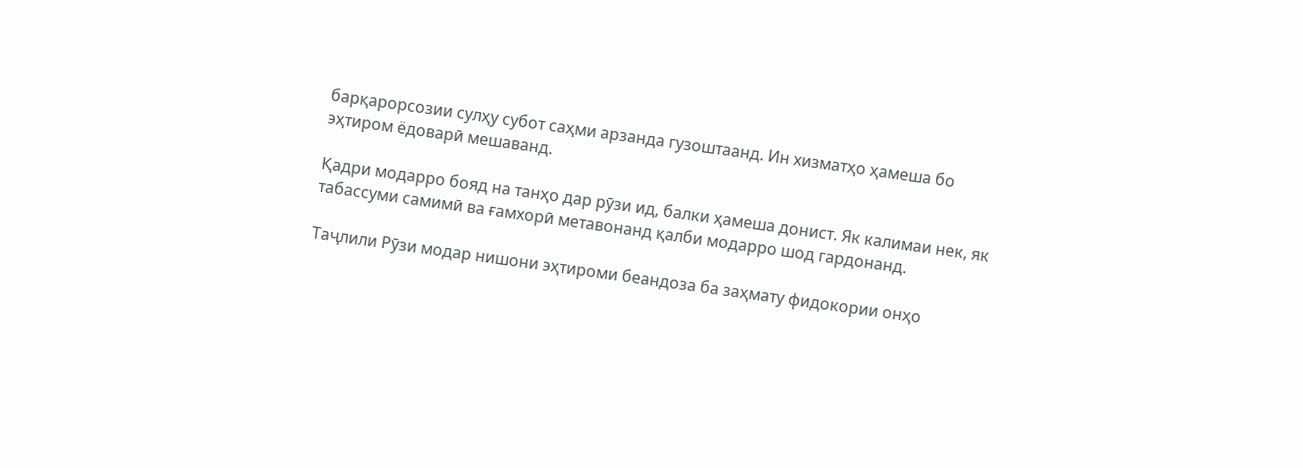барқарорсозии сулҳу субот саҳми арзанда гузоштаанд. Ин хизматҳо ҳамеша бо эҳтиром ёдоварӣ мешаванд.

Қадри модарро бояд на танҳо дар рӯзи ид, балки ҳамеша донист. Як калимаи нек, як табассуми самимӣ ва ғамхорӣ метавонанд қалби модарро шод гардонанд.

Таҷлили Рӯзи модар нишони эҳтироми беандоза ба заҳмату фидокории онҳо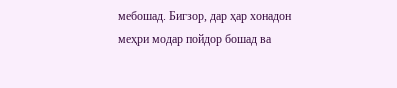мебошад. Бигзор, дар ҳар хонадон меҳри модар пойдор бошад ва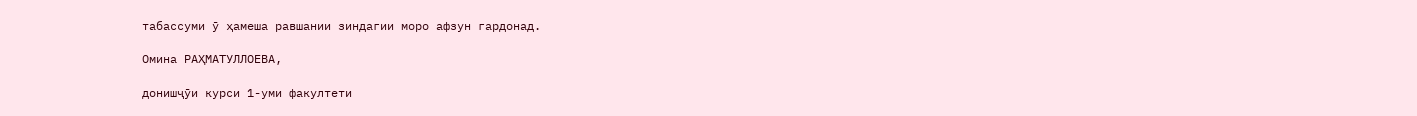табассуми ӯ ҳамеша равшании зиндагии моро афзун гардонад.

Омина РАҲМАТУЛЛОЕВА,

донишҷӯи курси 1-уми факултети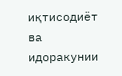иқтисодиёт ва идоракунии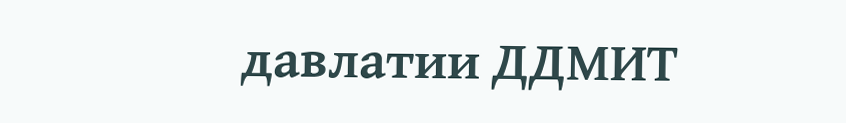давлатии ДДМИТ